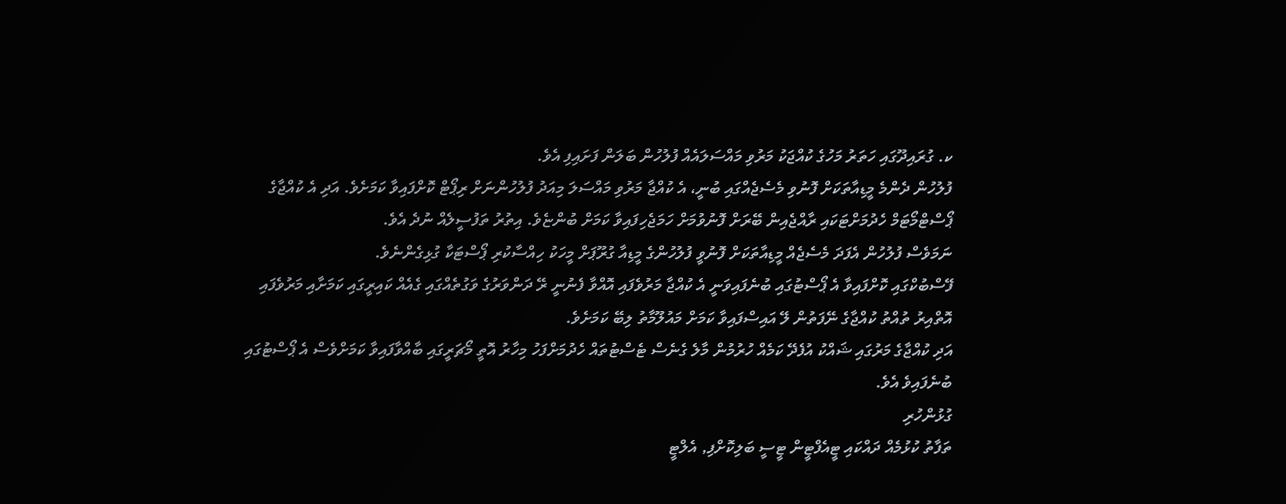ކ. ގުރައިދޫގައި ހަތަރު މަހުގެ ކުއްޖަކު މަރުވި މައްސަލައެއް ފުލުހުން ބަލަން ފަށައިފި އެވެ.
ފުލުހުން ދެންމެ މީޑިއާތަކަށް ފޮނުވި މެސެޖެއްގައި ބުނީ، އެ ކުއްޖާ މަރުވި މައްސަލަ މިއަދު ފުލުހުންނަށް ރިޕޯޓް ކޮށްފައިވާ ކަމަށެވެ. އަދި އެ ކުއްޖާގެ ޕޯސްޓްމޯޓަމް ހެދުމަށްޓަކައި ރާއްޖެއިން ބޭރަށް ފޮނުވުމަށް ހަމަޖެހިފައިވާ ކަމަށް ބުންޏެވެ. އިތުރު ތަފުސީލެއް ނުދެ އެވެ.
ނަމަވެސް ފުލުހުން އެފަދަ މެސެޖެއް މީޑިއާތަކަށް ފޮނުވީ ފުލުހުންގެ މީޑިއާ ގުރޫޕަށް މީހަކު ހިއްސާކުރި ޕޯސްޓަކާ ގުޅިގެންނެވެ.
ފޭސްބުކްގައި ކޮށްފައިވާ އެ ޕޯސްޓުގައި ބުނެފައިވަނީ އެ ކުއްޖާ މަރުވެފައި އޮއްވާ ފެނުނީ ރޭ ދަންވަރުގެ ވަގުތެއްގައި ގެއެއް ކައިރީގައި ކަމަށާއި މަރުވެފައި އޮތްއިރު ތުއްތު ކުއްޖާގެ ނޭފަތުން ލޭ އައިސްފައިވާ ކަމަށް މައުލޫމާތު ލިބޭ ކަމަށެވެ.
އަދި ކުއްޖާގެ މަރުގައި ޝައްކު އުފެދޭ ކަމެއް ހުރުމުން މާލެ ގެނެސް ޓެސްޓުތައް ހެދުމަށްފަހު މިހާރު އޮތީ މޯޗަރީގައި ބާއްވާފައިވާ ކަމަށްވެސް އެ ޕޯސްޓުގައި ބުނެފައިވެ އެވެ.
ގުޅުންހުރި
ތަފާތު ކުޅުމެއް ދައްކައި ޓީއެފްޓީން ޓީސީ ބަލިކޮށްފި, އެލްޓީ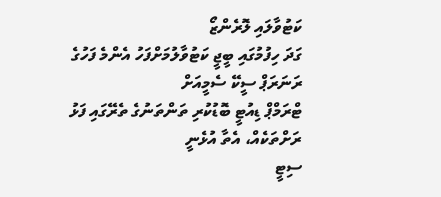ކަޓުވާލައި ލޮރެންޒޯ
ގަދަ ހިފުމުގައި ބީޖީ ކަޓުވާލުމަށްފަހު އެންމެ ފަހުގެ ރަނަރަޕް ސީކޭ ސެމީއަށް
ޓްރަމްޕް ޑިއުޓީ ބޮޑުކުރި ތަންތަނުގެ ތެރޭގައި ފަޅު ރަށްތަކެއް، އެތާ އުޅެނީ
ސިޓީ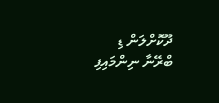ދޫކޮށްލަން ޑި ބްރޭނާ ނިންމައިފި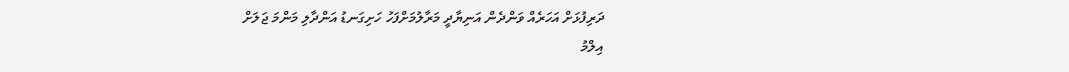ދަރިފުޅަށް އަހަރެއް ވަންދެން އަނިޔާދީ މަރާލުމަށްފަހު ހަށިގަނޑު އަންދާލި މަންމަ ޖަލަށް
އިލްމު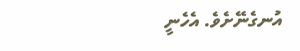އުނގެނޭށެވެ. އެހެނީ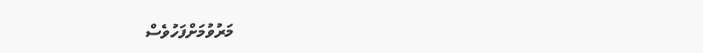މަރުވުމަށްފަހުވެސް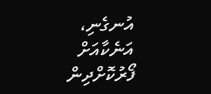އުނގެނި، އަނެކާއަށް ފޯރުކޮށްދިން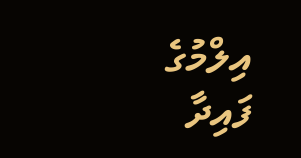އިލްމުގެ ފައިދާ